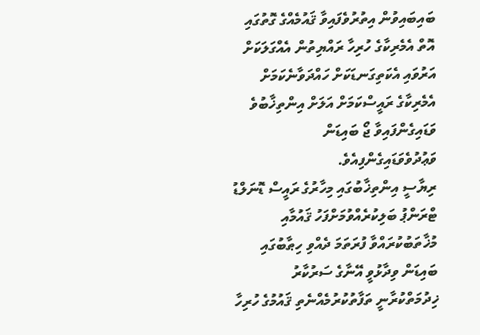ބައިބައިވުން އިތުރުވެފައިވާ ޤައުމެއްގެ ގޮތުގައި އޮތް އެމެރިކާގެ ހުރިހާ ރައްޔިތުން އެއްގަލަކަށް އަރުވައި އެކަތިގަނޑަކަށް ހައްދަވާނެކަމަށް އެމެރިކާގެ ރައީސްކަމަށް އަލަށް އިންތިޚާބުވެ ވަޑައިގެންފައިވާ ޖޯ ބައިޑަން ވަޢުދުވެވަޑައިގެންފިއެވެ.
ރިޔާސީ އިންތިޚާބުގައި މިހާރުގެ ރައީސް ޑޮނަލްޑު ޓްރަންޕު ބަލިކުރެއްވުމަށްފަހު ޤައުމާއި މުޚާތަބުކުރައްވާ ފުރަތަމަ ދެއްވި ހިޠާބުގައި ބައިޑަން ވިދާޅުވީ އޭނާގެ ސަރުކާރު ޚިދުމަތްކުރާނީ ތަފާތުކުރުމެއްނެތި ޤައުމުގެ ހުރިހާ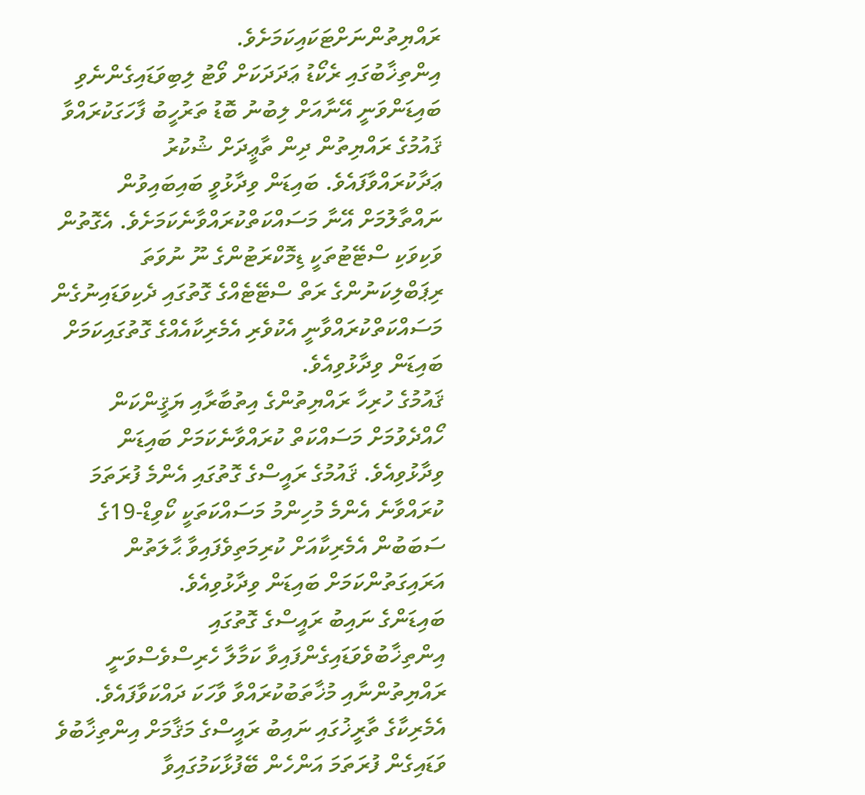ރައްޔިތުންނަށްޓަކައިކަމަށެވެ.
އިންތިޚާބުގައި ރެކޯޑު ޢަދަދަކަށް ވޯޓު ލިބިވަޑައިގެންނެވި ބައިޑަންވަނީ އޭނާއަށް ލިބުނު ބޮޑު ތަރުހީބު ފާހަގަކުރައްވާ ޤައުމުގެ ރައްޔިތުން ދިން ތާޢީދަށް ޝުކުރު ޢަދާކުރައްވާފައެވެ. ބައިޑަން ވިދާޅުވީ ބައިބައިވުން ނައްތާލުމަށް އޭނާ މަސައްކަތްކުރައްވާނެކަމަށެވެ. އެގޮތުން ވަކިވަކި ސްޓޭޓުތަކީ ޑިމޮކްރަޓުންގެ ނޫ ނުވަތަ ރިޕަބްލިކަނުންގެ ރަތް ސްޓޭޓެއްގެ ގޮތުގައި ދެކިވަޑައިނުގެން މަސައްކަތްކުރައްވާނީ އެކުވެރި އެމެރިކާއެއްގެ ގޮތުގައިކަމަށް ބައިޑަން ވިދާޅުވިއެވެ.
ޤައުމުގެ ހުރިހާ ރައްޔިތުންގެ އިތުބާރާއި ޔަޤީންކަން ހޯއްދެވުމަށް މަސައްކަތް ކުރައްވާނެކަމަށް ބައިޑަން ވިދާޅުވިއެވެ. ޤައުމުގެ ރައީސްގެ ގޮތުގައި އެންމެ ފުރަތަމަ ކުރައްވާނެ އެންމެ މުހިންމު މަސައްކަތަކީ ކޯވިޑް-19ގެ ސަބަބުން އެމެރިކާއަށް ކުރިމަތިވެފައިވާ ޙާލަތުން އަރައިގަތުންކަމަށް ބައިޑަން ވިދާޅުވިއެވެ.
ބައިޑަންގެ ނައިބު ރައީސްގެ ގޮތުގައި އިންތިޚާބުވެވަޑައިގެންފައިވާ ކަމާލާ ހެރިސްވެސްވަނީ ރައްޔިތުންނާއި މުޚާތަބުކުރައްވާ ވާހަކަ ދައްކަވާފައެވެ. އެމެރިކާގެ ތާރީޚުގައި ނައިބު ރައީސްގެ މަޤާމަށް އިންތިޚާބުވެ ވަޑައިގެން ފުރަތަމަ އަންހެން ބޭފުޅާކަމުގައިވާ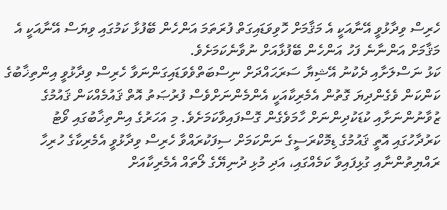ހެރިސް ވިދާޅުވީ އޭނާއަކީ އެ މަޤާމަށް ހޮވިވަޑައިގަތް ފުރަތަމަ އަންހެން ބޭފުޅާ ކަމުގައި ވިޔަސް އޭނާއަކީ އެ މަޤާމަށް އަންނާނެ ފަހު އަންހެން ބޭފުޅާއަށް ނުވާނެކަމަށެވެ.
ކަޅު ނަސްލަށާއި ދެކުނު އޭޝިޔާ ސަރަޙައްދަށް ނިސްބަތްވެވަޑައިގަންނަވާ ހެރިސް ވިދާޅުވީ އިންތިޚާބުގެ ކަންކަން ވެގެންދިޔަ ގޮތުން އެމެރިކާއަކީ އެންމެންނަށްވެސް ފުރުޞަތު އޮތް ޤައުމެއްކަން ޤައުމުގެ ޒުވާނުންނަށާއި ކުޑަކުދިންނަށް ހާމަވެގެން ގޮސްފައިވާކަމަށެވެ. މި އަހަރުގެ އިންތިޚާބުގައި ވޯޓު ކަރުދާހުގައި އޮތީ ޤައުމުގެ ޑިމޮކްރަސީގެ ނަންކަމަށް ސިފަކުރައްވާ ހެރިސް ވިދާޅުވީ އެމެރިކާގެ ހުރިހާ ރައްޔިތުންނާއި ގުޅިފައިވާ ކަމެއްގައި، އަދި މުޅި ދުނިޔޭގެ ލޯތައް އެމެރިކާއަށް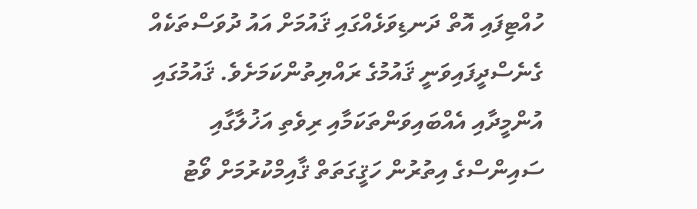ހުއްޓިފައި އޮތް ދަނޑިވަޅެއްގައި ޤައުމަށް އައު ދުވަސްތަކެއް ގެނެސްދީފައިވަނީ ޤައުމުގެ ރައްޔިތުންކަމަށެވެ. ޤައުމުގައި އުންމީދާއި އެއްބައިވަންތަކަމާއި ރިވެތި އަޚުލާގާއި ސައިންސްގެ އިތުރުން ހަޤީގަތަތް ޤާއިމްކުރުމަށް ވޯޓު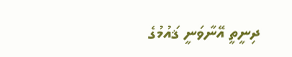ދިނީތީ އޭނާވަނީ ޤައުމުގެ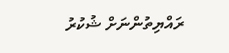ރައްޔިތުންނަށް ޝުކުރު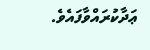ޢަދާކުރައްވާފައެވެ.